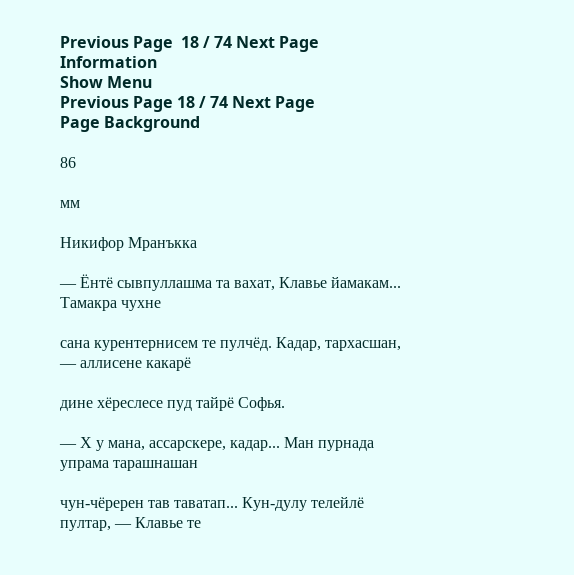Previous Page  18 / 74 Next Page
Information
Show Menu
Previous Page 18 / 74 Next Page
Page Background

86

мм

Никифор Мранъкка

— Ёнтё сывпуллашма та вахат, Клавье йамакам... Тамакра чухне

сана курентернисем те пулчёд. Кадар, тархасшан, — аллисене какарё

дине хёреслесе пуд тайрё Софья.

— Х у мана, ассарскере, кадар... Ман пурнада упрама тарашнашан

чун-чёререн тав таватап... Кун-дулу телейлё пултар, — Клавье те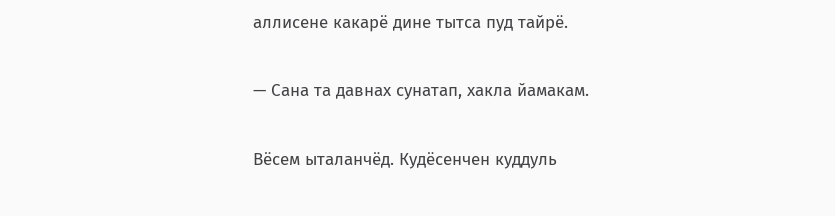аллисене какарё дине тытса пуд тайрё.

— Сана та давнах сунатап, хакла йамакам.

Вёсем ыталанчёд. Кудёсенчен куддуль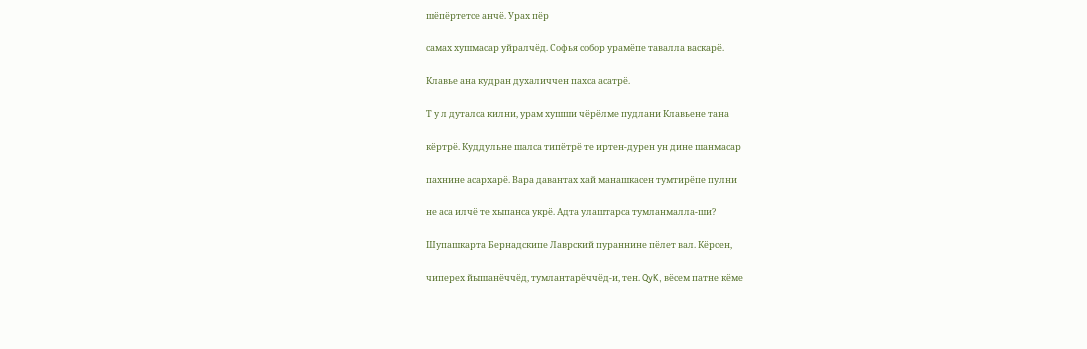шёпёртетсе анчё. Урах пёр

самах хушмасар уйралчёд. Софья собор урамёпе тавалла васкарё.

Клавье ана кудран духаличчен пахса асатрё.

Т у л дуталса килни, урам хушши чёрёлме пудлани Клавьене тана

кёртрё. Куддульне шалса типётрё те иртен-дурен ун дине шанмасар

пахнине асархарё. Вара давантах хай манашкасен тумтирёпе пулни

не аса илчё те хыпанса укрё. Адта улаштарса тумланмалла-ши?

Шупашкарта Бернадскипе Лаврский пураннине пёлет вал. Кёрсен,

чиперех йышанёччёд, тумлантарёччёд-и, тен. QyK, вёсем патне кёме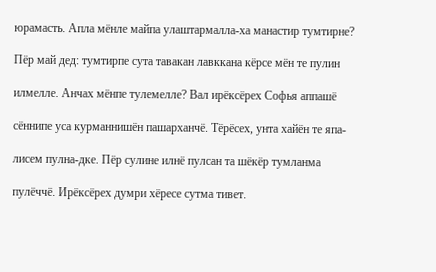юрамасть. Апла мёнле майпа улаштармалла-ха манастир тумтирне?

Пёр май дед: тумтирпе сута тавакан лавккана кёрсе мён те пулин

илмелле. Анчах мёнпе тулемелле? Вал ирёксёрех Софья аппашё

сённипе уса курманнишён пашарханчё. Тёрёсех, унта хайён те япа-

лисем пулна-дке. Пёр сулине илнё пулсан та шёкёр тумланма

пулёччё. Ирёксёрех думри хёресе сутма тивет.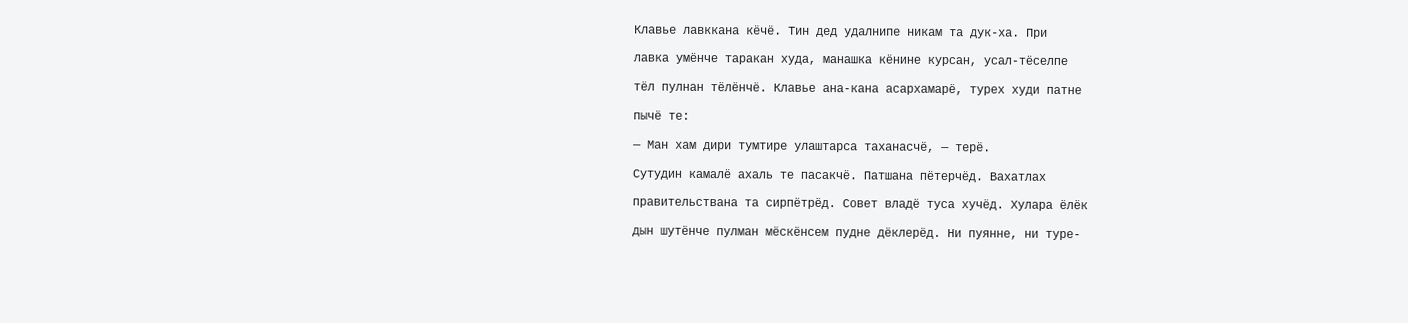Клавье лавккана кёчё. Тин дед удалнипе никам та дук-ха. При

лавка умёнче таракан худа, манашка кёнине курсан, усал-тёселпе

тёл пулнан тёлёнчё. Клавье ана-кана асархамарё, турех худи патне

пычё те:

— Ман хам дири тумтире улаштарса таханасчё, — терё.

Сутудин камалё ахаль те пасакчё. Патшана пётерчёд. Вахатлах

правительствана та сирпётрёд. Совет владё туса хучёд. Хулара ёлёк

дын шутёнче пулман мёскёнсем пудне дёклерёд. Ни пуянне, ни туре-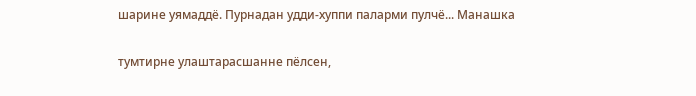шарине уямаддё. Пурнадан удди-хуппи паларми пулчё... Манашка

тумтирне улаштарасшанне пёлсен,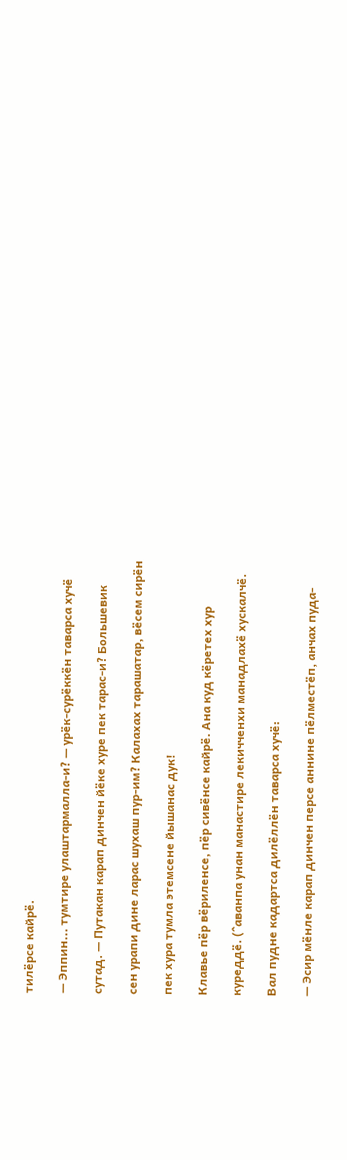тилёрсе кайрё.

— Эппин... тумтире улаштармалла-и? — урёк-сурёккён таварса хучё

сутад. — Путакан карап динчен йёке хуре пек тарас-и? Большевик

сен урапи дине ларас шухаш пур-им? Калахах тарашатар, вёсем сирён

пек хура тумла этемсене йышанас дук!

Клавье пёр вёриленсе, пёр сивёнсе кайрё. Ана куд кёретех хур

куреддё. (^аванпа унан манастире лекичченхи манадлахё хускалчё.

Вал пудне кадартса дилёллён таварса хучё:

— Эсир мёнле карап динчен персе аннине пёлместёп, анчах пуда-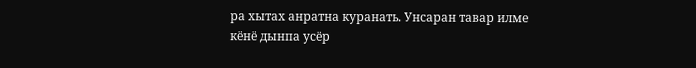ра хытах анратна куранать. Унсаран тавар илме кёнё дынпа усёр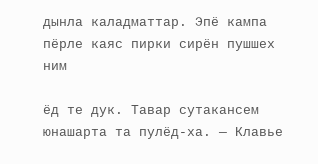дынла каладматтар. Эпё кампа пёрле каяс пирки сирён пушшех ним

ёд те дук. Тавар сутакансем юнашарта та пулёд-ха. — Клавье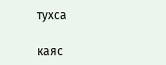тухса

каяс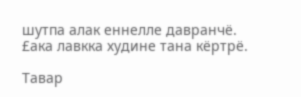шутпа алак еннелле давранчё. £ака лавкка худине тана кёртрё.

Тавар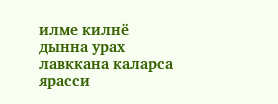илме килнё дынна урах лавккана каларса ярасси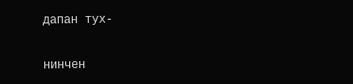дапан тух-

нинчен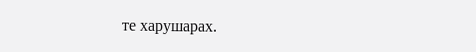те харушарах.